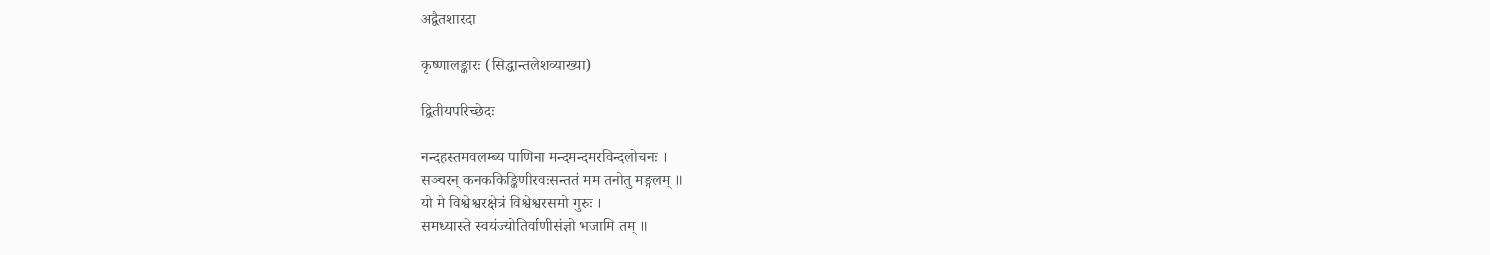अद्वैतशारदा

कृष्णालङ्कारः (सिद्धान्तलेशव्याख्या)

द्वितीयपरिच्छेदः

नन्दहस्तमवलम्ब्य पाणिना मन्दमन्दमरविन्दलोचनः ।
सञ्चरन् कनककिङ्किणीरवःसन्ततं मम तनोतु मङ्गलम् ॥
यो मे विश्वेश्वरक्षेत्रं विश्वेश्वरसमो गुरुः ।
समध्यास्ते स्वयंज्योतिर्वाणीसंज्ञो भजामि तम् ॥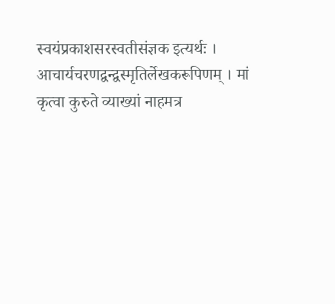स्वयंप्रकाशसरस्वतीसंज्ञक इत्यर्थः ।
आचार्यचरणद्वन्द्वस्मृतिर्लेखकरूपिणम् । मां कृत्वा कुरुते व्याख्यां नाहमत्र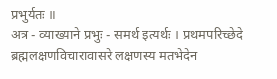प्रभुर्यतः ॥
अत्र - व्याख्याने प्रभुः - समर्थ इत्यर्थः । प्रथमपरिच्छेदे ब्रह्मलक्षणविचारावासरे लक्षणस्य मतभेदेन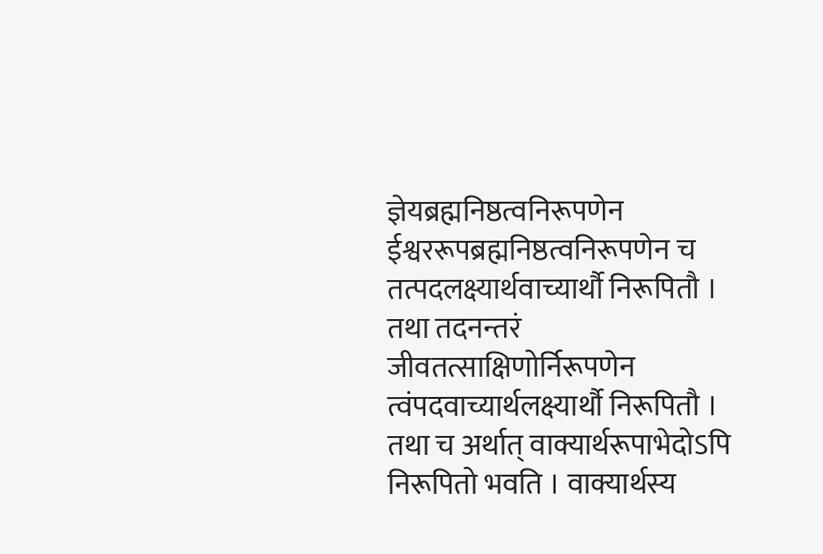ज्ञेयब्रह्मनिष्ठत्वनिरूपणेन ईश्वररूपब्रह्मनिष्ठत्वनिरूपणेन च तत्पदलक्ष्यार्थवाच्यार्थौ निरूपितौ । तथा तदनन्तरं जीवतत्साक्षिणोर्निरूपणेन त्वंपदवाच्यार्थलक्ष्यार्थौ निरूपितौ । तथा च अर्थात् वाक्यार्थरूपाभेदोऽपि निरूपितो भवति । वाक्यार्थस्य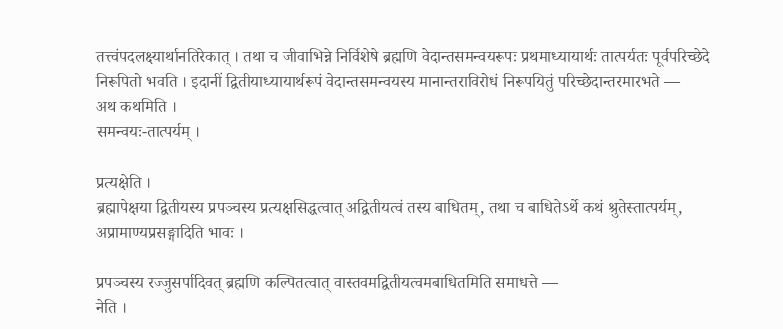तत्त्वंपदलक्ष्यार्थानतिरेकात् । तथा च जीवाभिन्ने निर्विशेषे ब्रह्मणि वेदान्तसमन्वयरूपः प्रथमाध्यायार्थः तात्पर्यतः पूर्वपरिच्छेदे निरूपितो भवति । इदानीं द्वितीयाध्यायार्थरूपं वेदान्तसमन्वयस्य मानान्तराविरोधं निरूपयितुं परिच्छेदान्तरमारभते —
अथ कथमिति ।
समन्वयः-तात्पर्यम् ।

प्रत्यक्षेति ।
ब्रह्मापेक्षया द्वितीयस्य प्रपञ्चस्य प्रत्यक्षसिद्धत्वात् अद्वितीयत्वं तस्य बाधितम्, तथा च बाधितेऽर्थे कथं श्रुतेस्तात्पर्यम्, अप्रामाण्यप्रसङ्गादिति भावः ।

प्रपञ्चस्य रज्जुसर्पादिवत् ब्रह्मणि कल्पितत्वात् वास्तवमद्वितीयत्वमबाधितमिति समाधत्ते —
नेति ।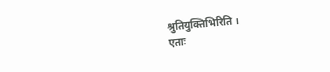श्रुतियुक्तिभिरिति ।
एताः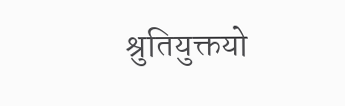श्रुतियुक्तयो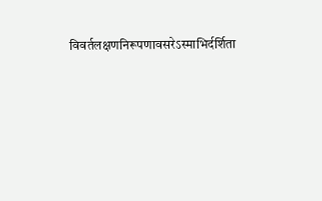विवर्तलक्षणनिरूपणावसरेऽस्माभिर्दर्शिता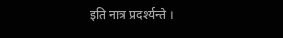इति नात्र प्रदर्श्यन्ते ।